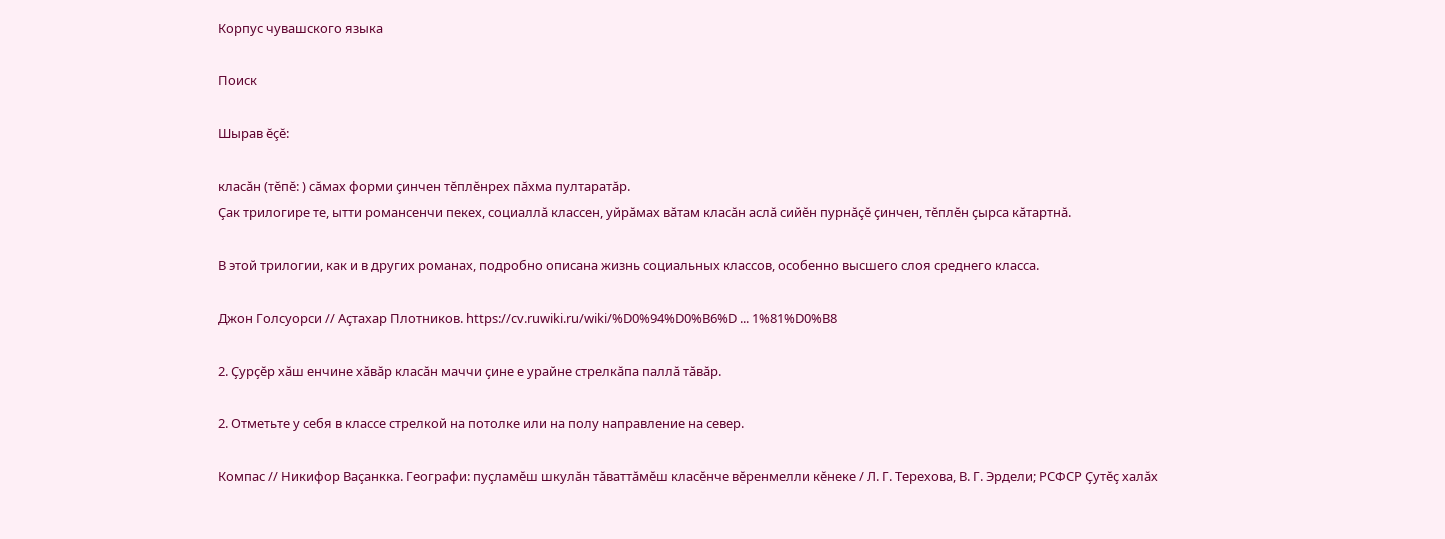Корпус чувашского языка

Поиск

Шырав ĕçĕ:

класӑн (тĕпĕ: ) сăмах форми çинчен тĕплĕнрех пăхма пултаратăр.
Ҫак трилогире те, ытти романсенчи пекех, социаллӑ классен, уйрӑмах вӑтам класӑн аслӑ сийӗн пурнӑҫӗ ҫинчен, тӗплӗн ҫырса кӑтартнӑ.

В этой трилогии, как и в других романах, подробно описана жизнь социальных классов, особенно высшего слоя среднего класса.

Джон Голсуорси // Аҫтахар Плотников. https://cv.ruwiki.ru/wiki/%D0%94%D0%B6%D ... 1%81%D0%B8

2. Ҫурҫӗр хӑш енчине хӑвӑр класӑн маччи ҫине е урайне стрелкӑпа паллӑ тӑвӑр.

2. Отметьте у себя в классе стрелкой на потолке или на полу направление на север.

Компас // Никифор Ваҫанкка. Географи: пуҫламӗш шкулӑн тӑваттӑмӗш класӗнче вӗренмелли кӗнеке / Л. Г. Терехова, В. Г. Эрдели; РСФСР Ҫутӗҫ халӑх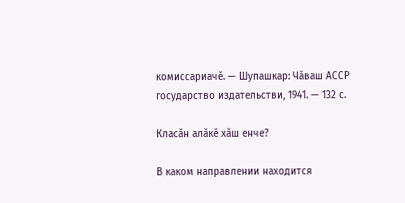комиссариачӗ. — Шупашкар: Чӑваш АССР государство издательстви, 1941. — 132 с.

Класӑн алӑкӗ хӑш енче?

В каком направлении находится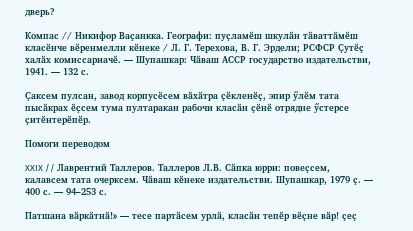дверь?

Компас // Никифор Ваҫанкка. Географи: пуҫламӗш шкулӑн тӑваттӑмӗш класӗнче вӗренмелли кӗнеке / Л. Г. Терехова, В. Г. Эрдели; РСФСР Ҫутӗҫ халӑх комиссариачӗ. — Шупашкар: Чӑваш АССР государство издательстви, 1941. — 132 с.

Ҫаксем пулсан, завод корпусӗсем вӑхӑтра ҫӗкленӗҫ, эпир ӳлӗм тата пысӑкрах ӗҫсем тума пултаракан рабочи класӑн ҫӗнӗ отрядне ӳстерсе ҫитӗнтерӗпӗр.

Помоги переводом

XXIX // Лаврентий Таллеров. Таллеров Л.В. Сӑпка юрри: повеҫсем, калавсем тата очерксем. Чӑваш кӗнеке издательстви. Шупашкар, 1979 ҫ. — 400 с. — 94–253 с.

Патшана вӑркӑтнӑ!» — тесе партӑсем урлӑ, класӑн тепӗр вӗҫне вӑр! ҫеҫ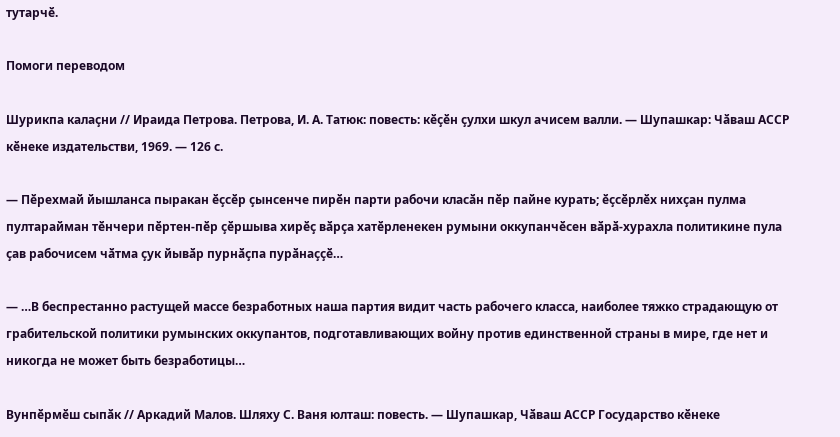тутарчӗ.

Помоги переводом

Шурикпа калаҫни // Ираида Петрова. Петрова, И. А. Татюк: повесть: кӗҫӗн ҫулхи шкул ачисем валли. — Шупашкар: Чӑваш АССР кӗнеке издательстви, 1969. — 126 с.

— Пӗрехмай йышланса пыракан ӗҫсӗр ҫынсенче пирӗн парти рабочи класӑн пӗр пайне курать; ӗҫсӗрлӗх нихҫан пулма пултарайман тӗнчери пӗртен-пӗр ҫӗршыва хирӗҫ вӑрҫа хатӗрленекен румыни оккупанчӗсен вӑрӑ-хурахла политикине пула ҫав рабочисем чӑтма ҫук йывӑр пурнӑҫпа пурӑнаҫҫӗ…

— …В беспрестанно растущей массе безработных наша партия видит часть рабочего класса, наиболее тяжко страдающую от грабительской политики румынских оккупантов, подготавливающих войну против единственной страны в мире, где нет и никогда не может быть безработицы…

Вунпӗрмӗш сыпӑк // Аркадий Малов. Шляху С. Ваня юлташ: повесть. — Шупашкар, Чӑваш АССР Государство кӗнеке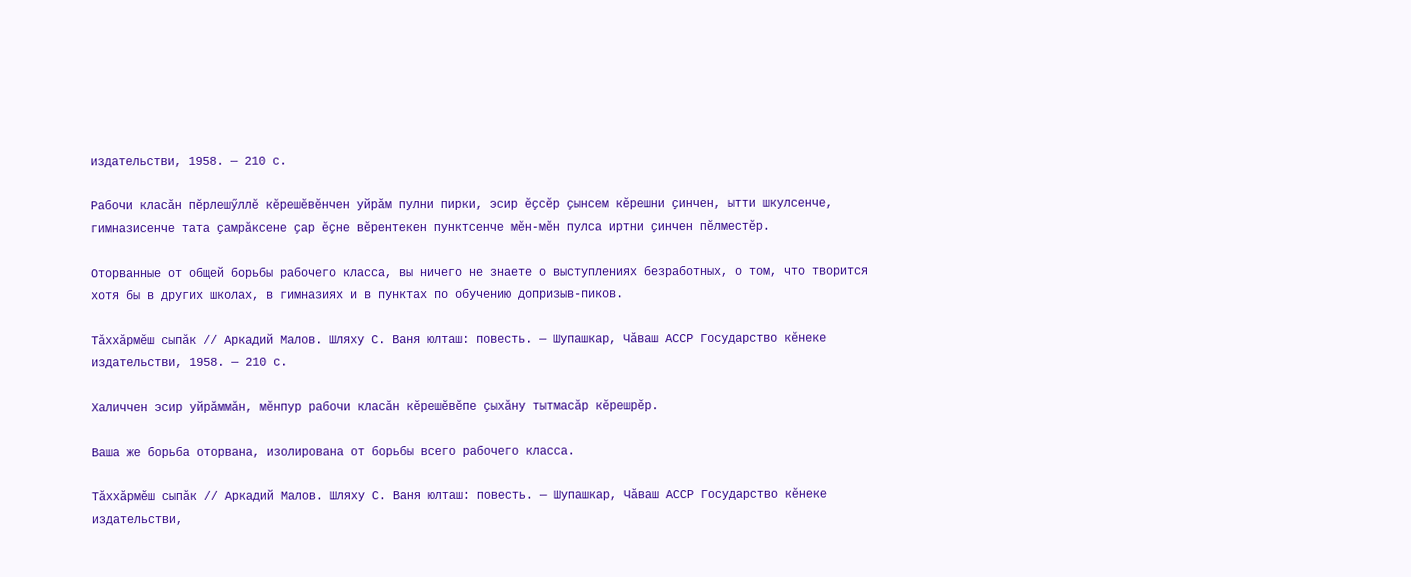издательстви, 1958. — 210 с.

Рабочи класӑн пӗрлешӳллӗ кӗрешӗвӗнчен уйрӑм пулни пирки, эсир ӗҫсӗр ҫынсем кӗрешни ҫинчен, ытти шкулсенче, гимназисенче тата ҫамрӑксене ҫар ӗҫне вӗрентекен пунктсенче мӗн-мӗн пулса иртни ҫинчен пӗлместӗр.

Оторванные от общей борьбы рабочего класса, вы ничего не знаете о выступлениях безработных, о том, что творится хотя бы в других школах, в гимназиях и в пунктах по обучению допризыв-пиков.

Тӑххӑрмӗш сыпӑк // Аркадий Малов. Шляху С. Ваня юлташ: повесть. — Шупашкар, Чӑваш АССР Государство кӗнеке издательстви, 1958. — 210 с.

Халиччен эсир уйрӑммӑн, мӗнпур рабочи класӑн кӗрешӗвӗпе ҫыхӑну тытмасӑр кӗрешрӗр.

Ваша же борьба оторвана, изолирована от борьбы всего рабочего класса.

Тӑххӑрмӗш сыпӑк // Аркадий Малов. Шляху С. Ваня юлташ: повесть. — Шупашкар, Чӑваш АССР Государство кӗнеке издательстви,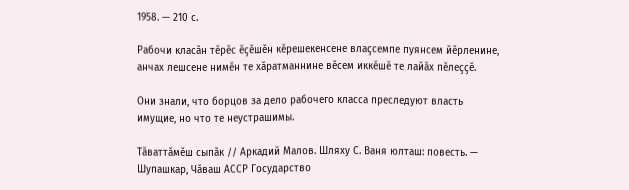1958. — 210 с.

Рабочи класӑн тӗрӗс ӗҫӗшӗн кӗрешекенсене влаҫсемпе пуянсем йӗрленине, анчах лешсене нимӗн те хӑратманнине вӗсем иккӗшӗ те лайӑх пӗлеҫҫӗ.

Они знали, что борцов за дело рабочего класса преследуют власть имущие, но что те неустрашимы.

Тӑваттӑмӗш сыпӑк // Аркадий Малов. Шляху С. Ваня юлташ: повесть. — Шупашкар, Чӑваш АССР Государство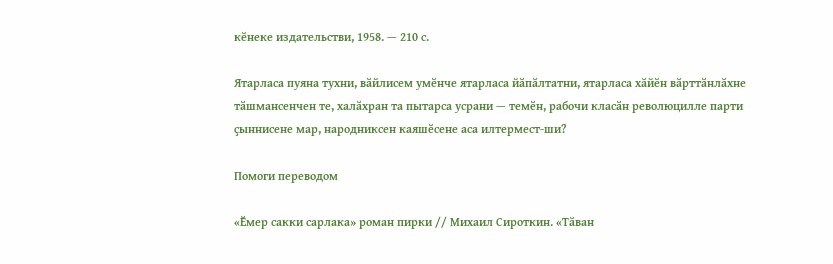кӗнеке издательстви, 1958. — 210 с.

Ятарласа пуяна тухни, вӑйлисем умӗнче ятарласа йӑпӑлтатни, ятарласа хӑйӗн вӑрттӑнлӑхне тӑшмансенчен те, халӑхран та пытарса усрани — темӗн, рабочи класӑн революцилле парти ҫыннисене мар, народниксен каяшӗсене аса илтермест-ши?

Помоги переводом

«Ӗмер сакки сарлака» роман пирки // Михаил Сироткин. «Тӑван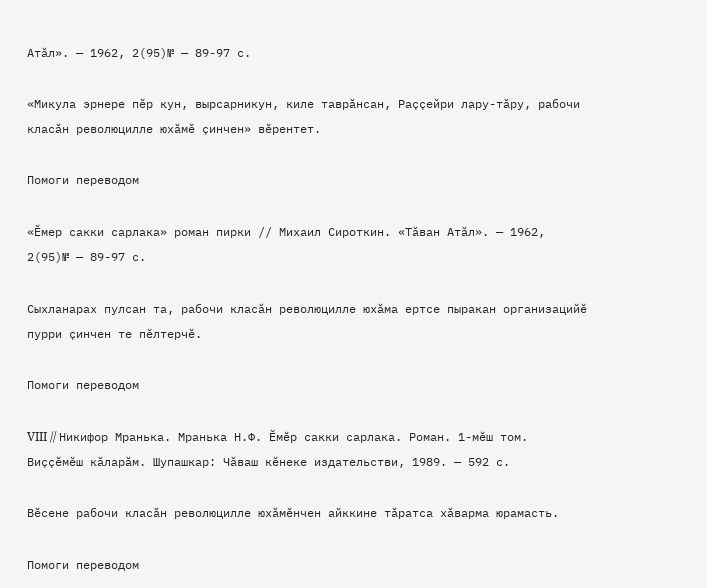Атӑл». — 1962, 2(95)№ — 89-97 с.

«Микула эрнере пӗр кун, вырсарникун, киле таврӑнсан, Раҫҫейри лару-тӑру, рабочи класӑн революцилле юхӑмӗ ҫинчен» вӗрентет.

Помоги переводом

«Ӗмер сакки сарлака» роман пирки // Михаил Сироткин. «Тӑван Атӑл». — 1962, 2(95)№ — 89-97 с.

Сыхланарах пулсан та, рабочи класӑн революцилле юхӑма ертсе пыракан организацийӗ пурри ҫинчен те пӗлтерчӗ.

Помоги переводом

VIII // Никифор Мранька. Мранька Н.Ф. Ӗмӗр сакки сарлака. Роман. 1-мӗш том. Виҫҫӗмӗш кӑларӑм. Шупашкар: Чӑваш кӗнеке издательстви, 1989. — 592 с.

Вӗсене рабочи класӑн революцилле юхӑмӗнчен айккине тӑратса хӑварма юрамасть.

Помоги переводом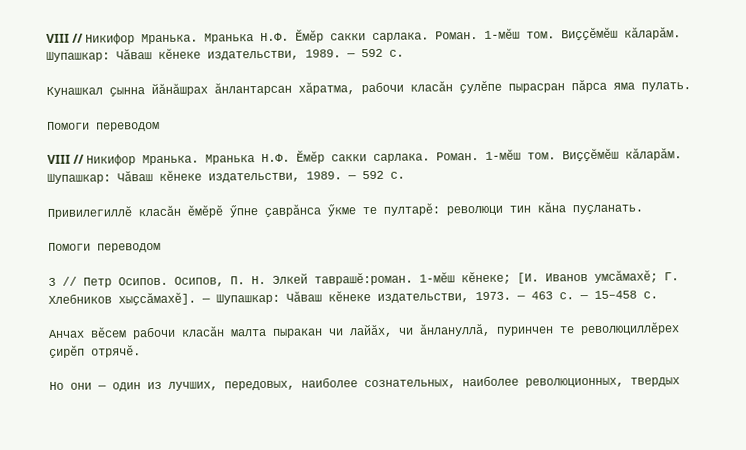VIII // Никифор Мранька. Мранька Н.Ф. Ӗмӗр сакки сарлака. Роман. 1-мӗш том. Виҫҫӗмӗш кӑларӑм. Шупашкар: Чӑваш кӗнеке издательстви, 1989. — 592 с.

Кунашкал ҫынна йӑнӑшрах ӑнлантарсан хӑратма, рабочи класӑн ҫулӗпе пырасран пӑрса яма пулать.

Помоги переводом

VIII // Никифор Мранька. Мранька Н.Ф. Ӗмӗр сакки сарлака. Роман. 1-мӗш том. Виҫҫӗмӗш кӑларӑм. Шупашкар: Чӑваш кӗнеке издательстви, 1989. — 592 с.

Привилегиллӗ класӑн ӗмӗрӗ ӳпне ҫаврӑнса ӳкме те пултарӗ: революци тин кӑна пуҫланать.

Помоги переводом

3 // Петр Осипов. Осипов, П. Н. Элкей таврашӗ:роман. 1-мӗш кӗнеке; [И. Иванов умсӑмахӗ; Г. Хлебников хыҫсӑмахӗ]. — Шупашкар: Чӑваш кӗнеке издательстви, 1973. — 463 с. — 15–458 с.

Анчах вӗсем рабочи класӑн малта пыракан чи лайӑх, чи ӑнлануллӑ, пуринчен те революциллӗрех ҫирӗп отрячӗ.

Но они — один из лучших, передовых, наиболее сознательных, наиболее революционных, твердых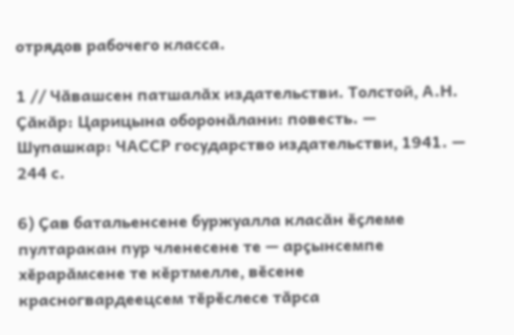отрядов рабочего класса.

1 // Чӑвашсен патшалӑх издательстви. Толстой, А.Н. Ҫӑкӑр: Царицына оборонӑлани: повесть. — Шупашкар: ЧАССР государство издательстви, 1941. — 244 с.

6) Ҫав батальенсене буржуалла класӑн ӗҫлеме пултаракан пур членесене те — арҫынсемпе хӗрарӑмсене те кӗртмелле, вӗсене красногвардеецсем тӗрӗслесе тӑрса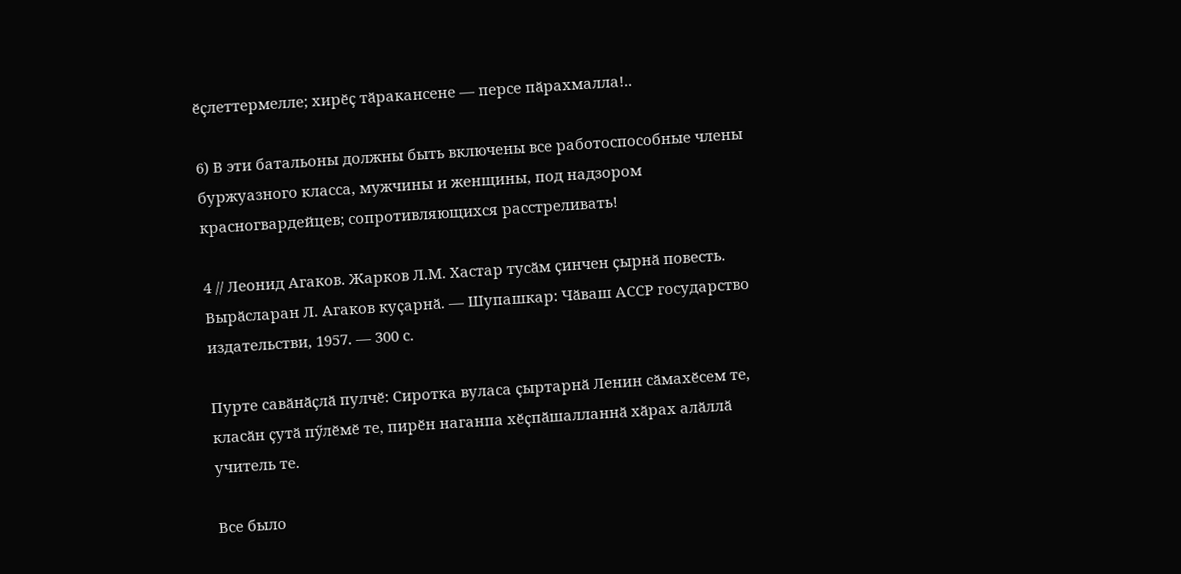ӗҫлеттермелле; хирӗҫ тӑракансене — персе пӑрахмалла!..

6) В эти батальоны должны быть включены все работоспособные члены буржуазного класса, мужчины и женщины, под надзором красногвардейцев; сопротивляющихся расстреливать!

4 // Леонид Агаков. Жарков Л.М. Хастар тусӑм ҫинчен ҫырнӑ повесть. Вырӑсларан Л. Агаков куҫарнӑ. — Шупашкар: Чӑваш АССР государство издательстви, 1957. — 300 с.

Пурте савӑнӑҫлӑ пулчӗ: Сиротка вуласа ҫыртарнӑ Ленин сӑмахӗсем те, класӑн ҫутӑ пӳлӗмӗ те, пирӗн наганпа хӗҫпӑшалланнӑ хӑрах алӑллӑ учитель те.

Все было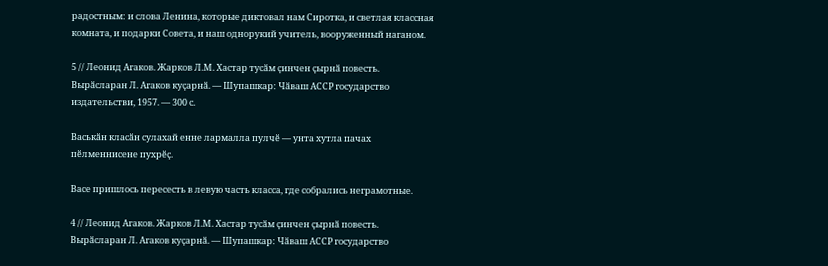радостным: и слова Ленина, которые диктовал нам Сиротка, и светлая классная комната, и подарки Совета, и наш однорукий учитель, вооруженный наганом.

5 // Леонид Агаков. Жарков Л.М. Хастар тусӑм ҫинчен ҫырнӑ повесть. Вырӑсларан Л. Агаков куҫарнӑ. — Шупашкар: Чӑваш АССР государство издательстви, 1957. — 300 с.

Васькӑн класӑн сулахай енне лармалла пулчӗ — унта хутла пачах пӗлменнисене пухрӗҫ.

Васе пришлось пересесть в левую часть класса, где собрались неграмотные.

4 // Леонид Агаков. Жарков Л.М. Хастар тусӑм ҫинчен ҫырнӑ повесть. Вырӑсларан Л. Агаков куҫарнӑ. — Шупашкар: Чӑваш АССР государство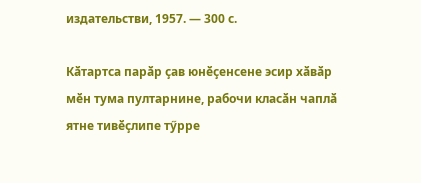издательстви, 1957. — 300 с.

Кӑтартса парӑр ҫав юнӗҫенсене эсир хӑвӑр мӗн тума пултарнине, рабочи класӑн чаплӑ ятне тивӗҫлипе тӳрре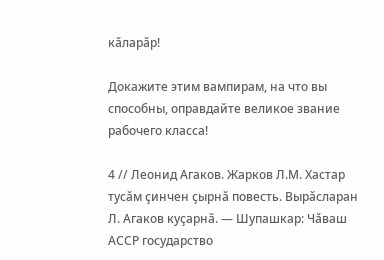кӑларӑр!

Докажите этим вампирам, на что вы способны, оправдайте великое звание рабочего класса!

4 // Леонид Агаков. Жарков Л.М. Хастар тусӑм ҫинчен ҫырнӑ повесть. Вырӑсларан Л. Агаков куҫарнӑ. — Шупашкар: Чӑваш АССР государство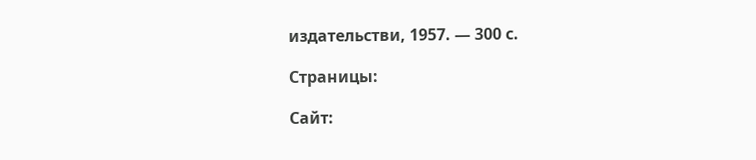издательстви, 1957. — 300 с.

Страницы:

Сайт: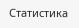Статистика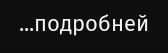...подробней